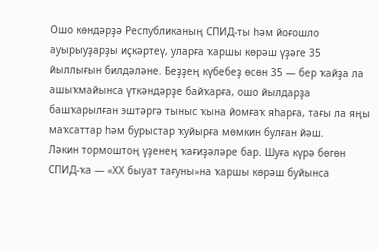Ошо көндәрҙә Республиканың СПИД-ты һәм йоғошло ауырыуҙарҙы иҫкәртеү, уларға ҡаршы көрәш үҙәге 35 йыллығын билдәләне. Беҙҙең күбебеҙ өсөн 35 — бер ҡайҙа ла ашыҡмайынса үткәндәрҙе байҡарға, ошо йылдарҙа башҡарылған эштәргә тыныс ҡына йомғаҡ яһарға, тағы ла яңы маҡсаттар һәм бурыстар ҡуйырға мөмкин булған йәш.
Ләкин тормоштоң үҙенең ҡағиҙәләре бар. Шуға күрә бөгөн СПИД-ҡа — «ХХ быуат тағуны»на ҡаршы көрәш буйынса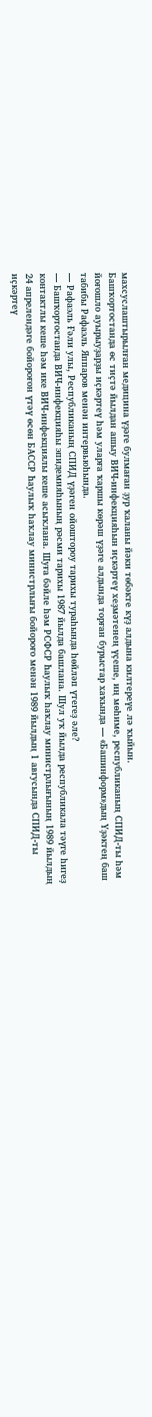махсуслаштырылған медицина үҙәге булмаған ҙур ҡаланы йәки төбәкте күҙ алдына килтереүе лә ҡыйын.
Башҡортостанда өс тиҫтә йылдан ашыу ВИЧ-инфекцияһын иҫкәртеү хеҙмәтенең үҫеше, иң мөһиме, республиканың СПИД-ты һәм йоғошло ауырыуҙарҙы иҫкәртеү һәм уларға ҡаршы көрәш үҙәге алдында торған бурыстар хаҡында — «Башинформ»дың Үҙәктең баш табибы Рафаэль Яппаров менән интервьюһында.
— Рафаэль Ғәли улы, Республиканың СПИД үҙәген ойоштороу тарихы тураһында һөйләп үтегеҙ әле?
— Башҡортостанда ВИЧ-инфекцияһы эпидемияһының рәсми тарихы 1987 йылда башлана. Шул уҡ йылда республикала тәүге һигеҙ контактлы кеше һәм ике ВИЧ-инфекциялы кеше асыҡлана. Шуға бәйле һәм РСФСР Һаулыҡ һаҡлау министрлығының 1989 йылдың 24 апрелендәге бойороғон үтәү өсөн БАССР Һаулыҡ һаҡлау министрлығы бойороғо менән 1989 йылдың 1 авгусында СПИД-ты иҫкәртеү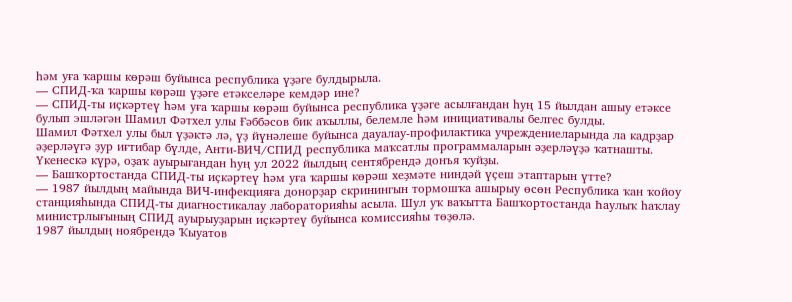һәм уға ҡаршы көрәш буйынса республика үҙәге булдырыла.
— СПИД-ҡа ҡаршы көрәш үҙәге етәкселәре кемдәр ине?
— СПИД-ты иҫкәртеү һәм уға ҡаршы көрәш буйынса республика үҙәге асылғандан һуң 15 йылдан ашыу етәксе булып эшләгән Шамил Фәтхел улы Ғәббәсов бик аҡыллы, белемле һәм инициативалы белгес булды.
Шамил Фәтхел улы был үҙәктә лә, үҙ йүнәлеше буйынса дауалау-профилактика учреждениеларында ла кадрҙар әҙерләүгә ҙур иғтибар бүлде, Анти-ВИЧ/СПИД республика маҡсатлы программаларын әҙерләүҙә ҡатнашты. Үкенескә күрә, оҙаҡ ауырығандан һуң ул 2022 йылдың сентябрендә донъя ҡуйҙы.
— Башҡортостанда СПИД-ты иҫкәртеү һәм уға ҡаршы көрәш хеҙмәте ниндәй үҫеш этаптарын үтте?
— 1987 йылдың майында ВИЧ-инфекцияға донорҙар скринингын тормошҡа ашырыу өсөн Республика ҡан ҡойоу станцияһында СПИД-ты диагностикалау лабораторияһы асыла. Шул уҡ ваҡытта Башҡортостанда Һаулыҡ һаҡлау министрлығының СПИД ауырыуҙарын иҫкәртеү буйынса комиссияһы төҙөлә.
1987 йылдың ноябрендә Ҡыуатов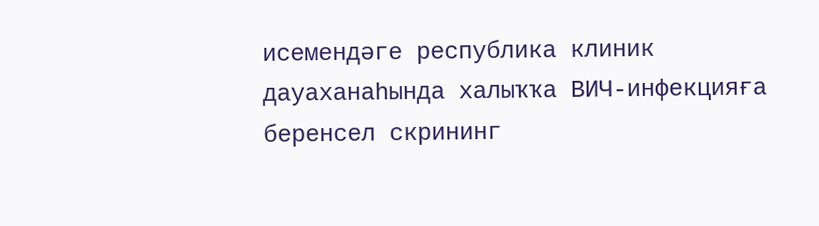исемендәге республика клиник дауаханаһында халыҡҡа ВИЧ-инфекцияға беренсел скрининг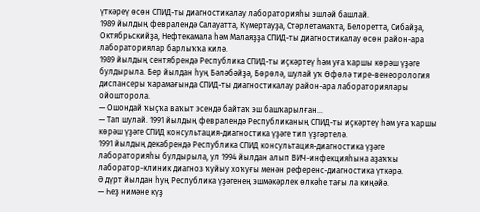үткәреү өсөн СПИД-ты диагностикалау лабораторияһы эшләй башлай.
1989 йылдың февралендә Салауатта, Күмертауҙа, Стәрлетамаҡта, Белоретта, Сибайҙа, Октябрьскийҙа, Нефтекамала һәм Малаяҙҙа СПИД-ты диагностикалау өсөн район-ара лабораториялар барлыҡҡа килә.
1989 йылдың сентябрендә Республика СПИД-ты иҫкәртеү һәм уға ҡаршы көрәш үҙәге булдырыла. Бер йылдан һуң Бәләбәйҙә, Бөрөлә, шулай уҡ Өфөлә тире-венеорология диспансеры ҡарамағында СПИД-ты диагностикалау район-ара лабораториялары ойошторола.
— Ошондай ҡыҫҡа ваҡыт эсендә байтаҡ эш башҡарылған...
— Тап шулай. 1991 йылдың февралендә Республиканың СПИД-ты иҫкәртеү һәм уға ҡаршы көрәш үҙәге СПИД консультация-диагностика үҙәге тип үҙгәртелә.
1991 йылдың декабрендә Республика СПИД консультация-диагностика үҙәге лабораторияһы булдырыла, ул 1994 йылдан алып ВИЧ-инфекцияһына аҙаҡҡы лаборатор-клиник диагноз ҡуйыу хоҡуғы менән референс-диагностика үткәрә.
Ә дүрт йылдан һуң Республика үҙәгенең эшмәкәрлек өлкәһе тағы ла киңәйә.
— Һеҙ нимәне күҙ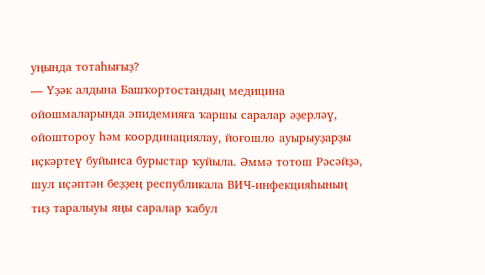уңында тотаһығыҙ?
— Үҙәк алдына Башҡортостандың медицина ойошмаларында эпидемияға ҡаршы саралар әҙерләү, ойоштороу һәм координациялау, йоғошло ауырыуҙарҙы иҫкәртеү буйынса бурыстар ҡуйыла. Әммә тотош Рәсәйҙә, шул иҫәптән беҙҙең республикала ВИЧ-инфекцияһының тиҙ таралыуы яңы саралар ҡабул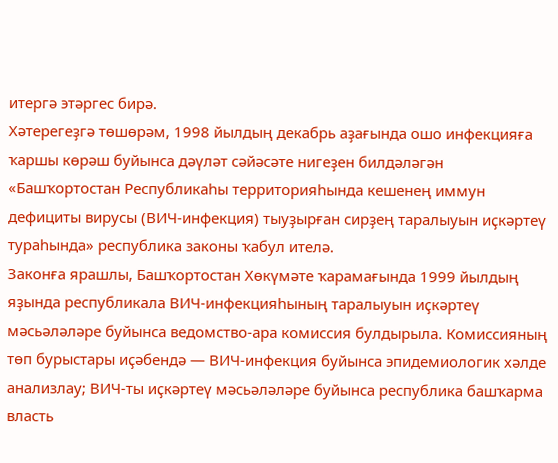итергә этәргес бирә.
Хәтерегеҙгә төшөрәм, 1998 йылдың декабрь аҙағында ошо инфекцияға ҡаршы көрәш буйынса дәүләт сәйәсәте нигеҙен билдәләгән «Башҡортостан Республикаһы территорияһында кешенең иммун дефициты вирусы (ВИЧ-инфекция) тыуҙырған сирҙең таралыуын иҫкәртеү тураһында» республика законы ҡабул ителә.
Законға ярашлы, Башҡортостан Хөкүмәте ҡарамағында 1999 йылдың яҙында республикала ВИЧ-инфекцияһының таралыуын иҫкәртеү мәсьәләләре буйынса ведомство-ара комиссия булдырыла. Комиссияның төп бурыстары иҫәбендә — ВИЧ-инфекция буйынса эпидемиологик хәлде анализлау; ВИЧ-ты иҫкәртеү мәсьәләләре буйынса республика башҡарма власть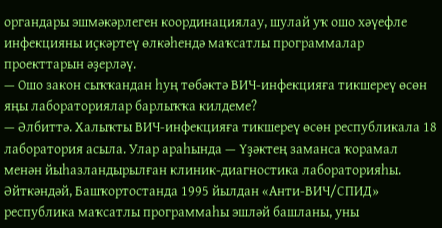органдары эшмәкәрлеген координациялау, шулай уҡ ошо хәүефле инфекцияны иҫкәртеү өлкәһендә маҡсатлы программалар проекттарын әҙерләү.
— Ошо закон сыҡҡандан һуң төбәктә ВИЧ-инфекцияға тикшереү өсөн яңы лабораториялар барлыҡҡа килдеме?
— Әлбиттә. Халыҡты ВИЧ-инфекцияға тикшереү өсөн республикала 18 лаборатория асыла. Улар араһында — Үҙәктең заманса ҡорамал менән йыһазландырылған клиник-диагностика лабораторияһы.
Әйткәндәй, Башҡортостанда 1995 йылдан «Анти-ВИЧ/СПИД» республика маҡсатлы программаһы эшләй башланы, уны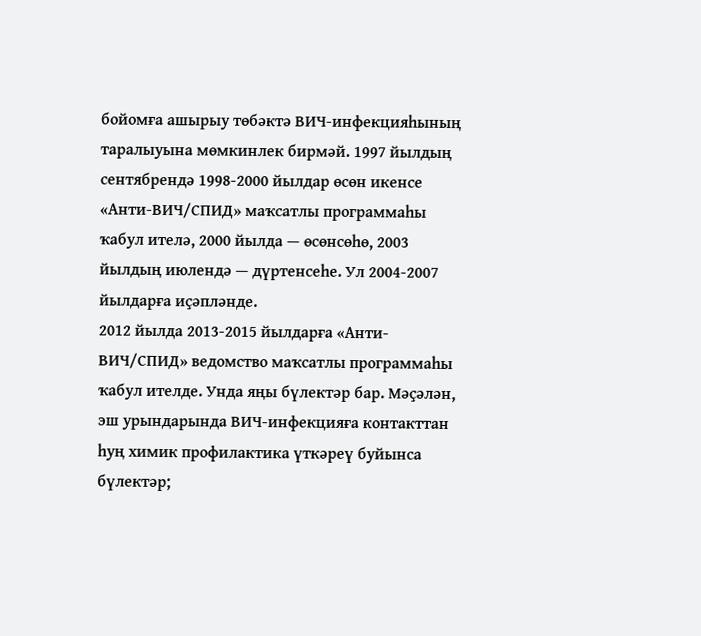бойомға ашырыу төбәктә ВИЧ-инфекцияһының таралыуына мөмкинлек бирмәй. 1997 йылдың сентябрендә 1998-2000 йылдар өсөн икенсе «Анти-ВИЧ/СПИД» маҡсатлы программаһы ҡабул ителә, 2000 йылда — өсөнсөһө, 2003 йылдың июлендә — дүртенсеһе. Ул 2004-2007 йылдарға иҫәпләнде.
2012 йылда 2013-2015 йылдарға «Анти-ВИЧ/СПИД» ведомство маҡсатлы программаһы ҡабул ителде. Унда яңы бүлектәр бар. Мәҫәлән, эш урындарында ВИЧ-инфекцияға контакттан һуң химик профилактика үткәреү буйынса бүлектәр;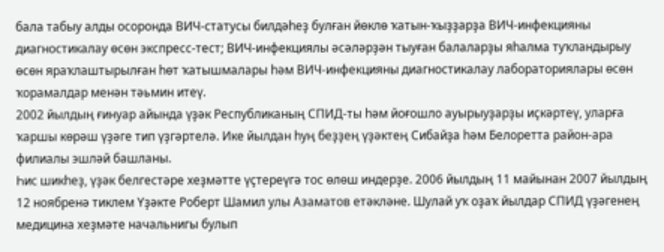бала табыу алды осоронда ВИЧ-статусы билдәһеҙ булған йөклө ҡатын-ҡыҙҙарҙа ВИЧ-инфекцияны диагностикалау өсөн экспресс-тест; ВИЧ-инфекциялы әсәләрҙән тыуған балаларҙы яһалма туҡландырыу өсөн яраҡлаштырылған һөт ҡатышмалары һәм ВИЧ-инфекцияны диагностикалау лабораториялары өсөн ҡорамалдар менән тәьмин итеү.
2002 йылдың ғинуар айында үҙәк Республиканың СПИД-ты һәм йоғошло ауырыуҙарҙы иҫкәртеү, уларға ҡаршы көрәш үҙәге тип үҙгәртелә. Ике йылдан һуң беҙҙең үҙәктең Сибайҙа һәм Белоретта район-ара филиалы эшләй башланы.
Һис шикһеҙ, үҙәк белгестәре хеҙмәтте үҫтереүгә тос өлөш индерҙе. 2006 йылдың 11 майынан 2007 йылдың 12 ноябренә тиклем Үҙәкте Роберт Шамил улы Азаматов етәкләне. Шулай уҡ оҙаҡ йылдар СПИД үҙәгенең медицина хеҙмәте начальнигы булып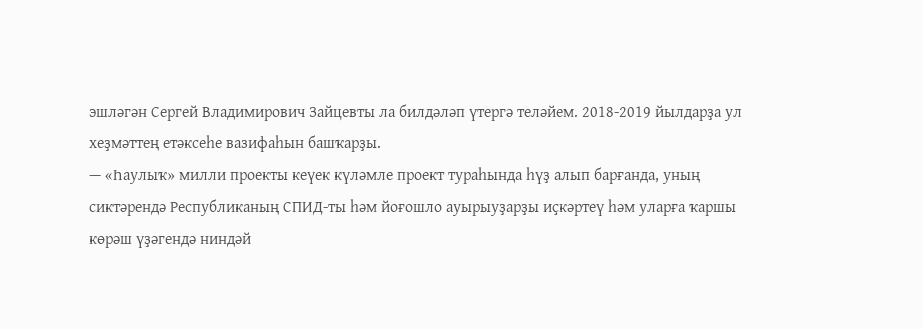эшләгән Сергей Владимирович Зайцевты ла билдәләп үтергә теләйем. 2018-2019 йылдарҙа ул хеҙмәттең етәксеһе вазифаһын башҡарҙы.
— «Һаулыҡ» милли проекты кеүек күләмле проект тураһында һүҙ алып барғанда, уның сиктәрендә Республиканың СПИД-ты һәм йоғошло ауырыуҙарҙы иҫкәртеү һәм уларға ҡаршы көрәш үҙәгендә ниндәй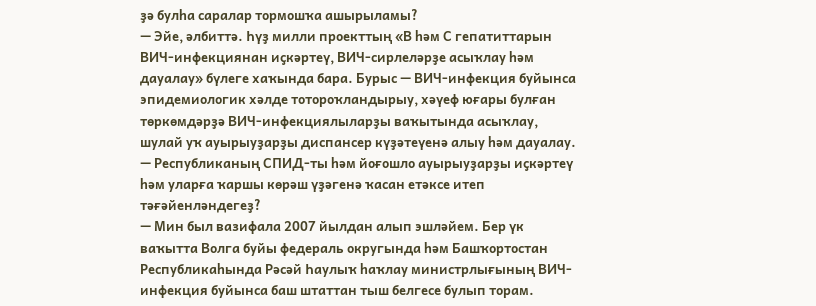ҙә булһа саралар тормошҡа ашырыламы?
— Эйе, әлбиттә. Һүҙ милли проекттың «В һәм С гепатиттарын ВИЧ-инфекциянан иҫкәртеү, ВИЧ-сирлеләрҙе асыҡлау һәм дауалау» бүлеге хаҡында бара. Бурыс — ВИЧ-инфекция буйынса эпидемиологик хәлде тотороҡландырыу, хәүеф юғары булған төркөмдәрҙә ВИЧ-инфекциялыларҙы ваҡытында асыҡлау, шулай уҡ ауырыуҙарҙы диспансер күҙәтеүенә алыу һәм дауалау.
— Республиканың СПИД-ты һәм йоғошло ауырыуҙарҙы иҫкәртеү һәм уларға ҡаршы көрәш үҙәгенә ҡасан етәксе итеп тәғәйенләндегеҙ?
— Мин был вазифала 2007 йылдан алып эшләйем. Бер үк ваҡытта Волга буйы федераль округында һәм Башҡортостан Республикаһында Рәсәй Һаулыҡ һаҡлау министрлығының ВИЧ-инфекция буйынса баш штаттан тыш белгесе булып торам.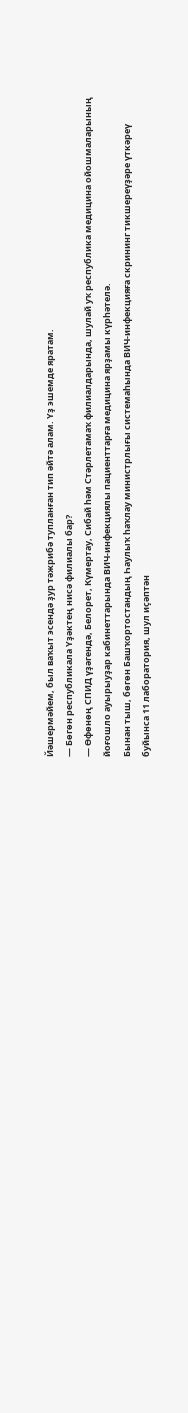Йәшермәйем, был ваҡыт эсендә ҙур тәжрибә тупланған тип әйтә алам. Үҙ эшемде яратам.
— Бөгөн республикала Үҙәктең нисә филиалы бар?
— Өфөнөң СПИД үҙәгендә, Белорет, Күмертау, Сибай һәм Стәрлетамаҡ филиалдарында, шулай уҡ республика медицина ойошмаларының йоғошло ауырыуҙар кабинеттарында ВИЧ-инфекциялы пациенттарға медицина ярҙамы күрһәтелә.
Бынан тыш, бөгөн Башҡортостандың Һаулыҡ һаҡлау министрлығы системаһында ВИЧ-инфекцияға скрининг тикшереүҙәре үткәреү буйынса 11 лаборатория, шул иҫәптән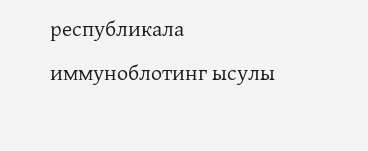республикала иммуноблотинг ысулы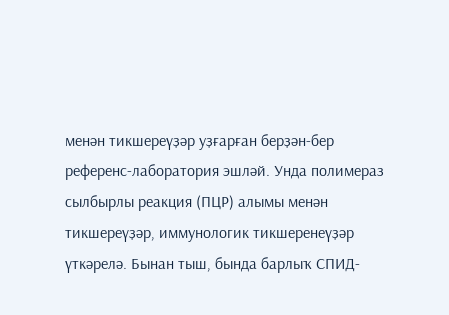менән тикшереүҙәр уҙғарған берҙән-бер референс-лаборатория эшләй. Унда полимераз сылбырлы реакция (ПЦР) алымы менән тикшереүҙәр, иммунологик тикшеренеүҙәр үткәрелә. Бынан тыш, бында барлыҡ СПИД-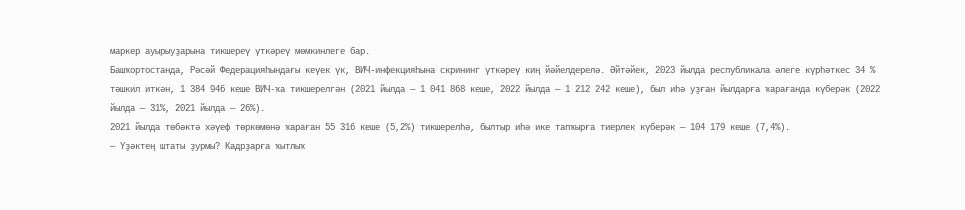маркер ауырыуҙарына тикшереү үткәреү мөмкинлеге бар.
Башҡортостанда, Рәсәй Федерацияһындағы кеүек үк, ВИЧ-инфекцияһына скрининг үткәреү киң йәйелдерелә. Әйтәйек, 2023 йылда республикала әлеге күрһәткес 34 % тәшкил иткән, 1 384 946 кеше ВИЧ-ҡа тикшерелгән (2021 йылда — 1 041 868 кеше, 2022 йылда — 1 212 242 кеше), был иһә уҙған йылдарға ҡарағанда күберәк (2022 йылда — 31%, 2021 йылда — 26%).
2021 йылда төбәктә хәүеф төркөмөнә ҡараған 55 316 кеше (5,2%) тикшерелһә, былтыр иһә ике тапҡырға тиерлек күберәк — 104 179 кеше (7,4%).
— Үҙәктең штаты ҙурмы? Кадрҙарға ҡытлыҡ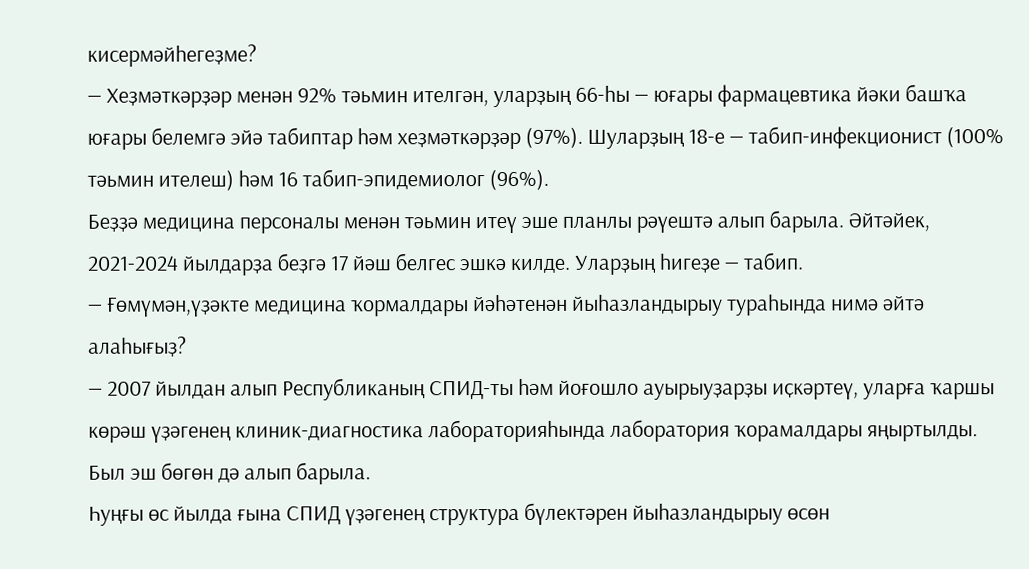кисермәйһегеҙме?
— Хеҙмәткәрҙәр менән 92% тәьмин ителгән, уларҙың 66-һы — юғары фармацевтика йәки башҡа юғары белемгә эйә табиптар һәм хеҙмәткәрҙәр (97%). Шуларҙың 18-е — табип-инфекционист (100% тәьмин ителеш) һәм 16 табип-эпидемиолог (96%).
Беҙҙә медицина персоналы менән тәьмин итеү эше планлы рәүештә алып барыла. Әйтәйек, 2021-2024 йылдарҙа беҙгә 17 йәш белгес эшкә килде. Уларҙың һигеҙе — табип.
— Ғөмүмән,үҙәкте медицина ҡормалдары йәһәтенән йыһазландырыу тураһында нимә әйтә алаһығыҙ?
— 2007 йылдан алып Республиканың СПИД-ты һәм йоғошло ауырыуҙарҙы иҫкәртеү, уларға ҡаршы көрәш үҙәгенең клиник-диагностика лабораторияһында лаборатория ҡорамалдары яңыртылды. Был эш бөгөн дә алып барыла.
Һуңғы өс йылда ғына СПИД үҙәгенең структура бүлектәрен йыһазландырыу өсөн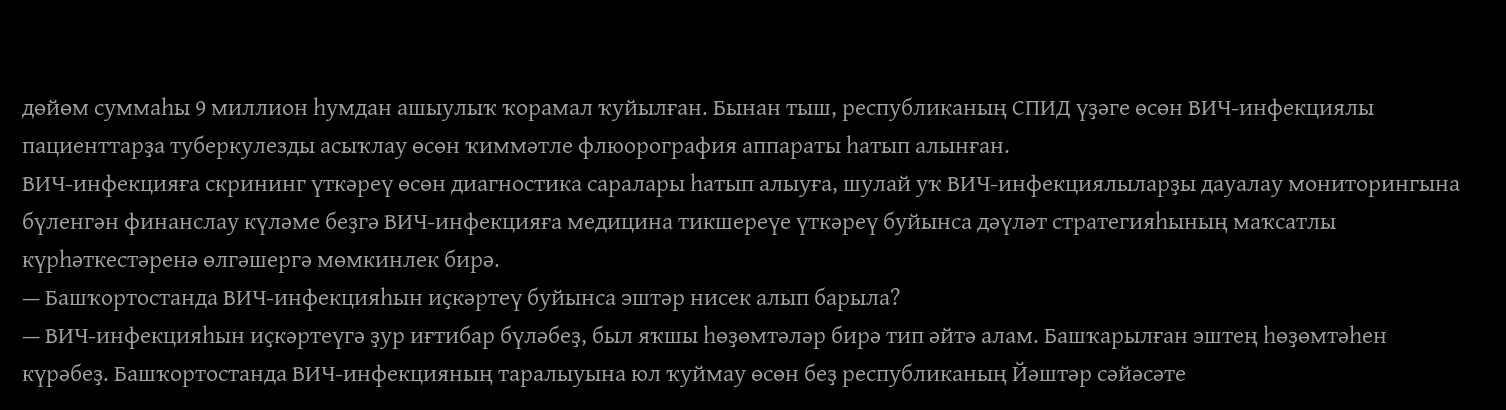дөйөм суммаһы 9 миллион һумдан ашыулыҡ ҡорамал ҡуйылған. Бынан тыш, республиканың СПИД үҙәге өсөн ВИЧ-инфекциялы пациенттарҙа туберкулезды асыҡлау өсөн ҡиммәтле флюорография аппараты һатып алынған.
ВИЧ-инфекцияға скрининг үткәреү өсөн диагностика саралары һатып алыуға, шулай уҡ ВИЧ-инфекциялыларҙы дауалау мониторингына бүленгән финанслау күләме беҙгә ВИЧ-инфекцияға медицина тикшереүе үткәреү буйынса дәүләт стратегияһының маҡсатлы күрһәткестәренә өлгәшергә мөмкинлек бирә.
— Башҡортостанда ВИЧ-инфекцияһын иҫкәртеү буйынса эштәр нисек алып барыла?
— ВИЧ-инфекцияһын иҫкәртеүгә ҙур иғтибар бүләбеҙ, был яҡшы һөҙөмтәләр бирә тип әйтә алам. Башҡарылған эштең һөҙөмтәһен күрәбеҙ. Башҡортостанда ВИЧ-инфекцияның таралыуына юл ҡуймау өсөн беҙ республиканың Йәштәр сәйәсәте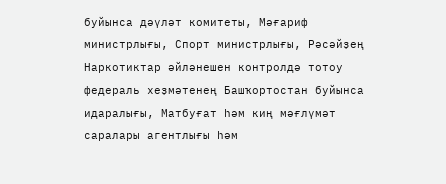буйынса дәүләт комитеты, Мәғариф министрлығы, Спорт министрлығы, Рәсәйҙең Наркотиктар әйләнешен контролдә тотоу федераль хеҙмәтенең Башҡортостан буйынса идаралығы, Матбуғат һәм киң мәғлүмәт саралары агентлығы һәм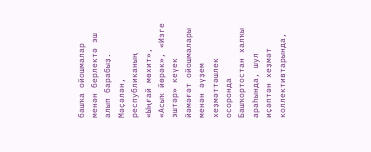башҡа ойошмалар менән берлектә эш алып барабыҙ.
Мәҫәлән, республиканың «Ыңғай мөхит», «Асыҡ йөрәк», «Изге эштәр» кеүек йәмәғәт ойошмалары менән әүҙем хеҙмәттәшлек осоронда Башҡортостан халҡы араһында, шул иҫәптән хеҙмәт коллективтарында,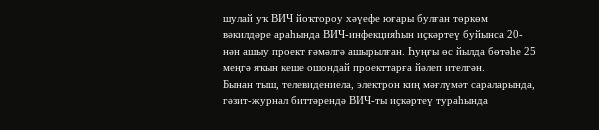шулай уҡ ВИЧ йоҡтороу хәүефе юғары булған төркөм вәкилдәре араһында ВИЧ-инфекцияһын иҫкәртеү буйынса 20-нән ашыу проект ғәмәлгә ашырылған. Һуңғы өс йылда бөтәһе 25 меңгә яҡын кеше ошондай проекттарға йәлеп ителгән.
Бынан тыш, телевидениела, электрон киң мәғлүмәт сараларында, гәзит-журнал биттәрендә ВИЧ-ты иҫкәртеү тураһында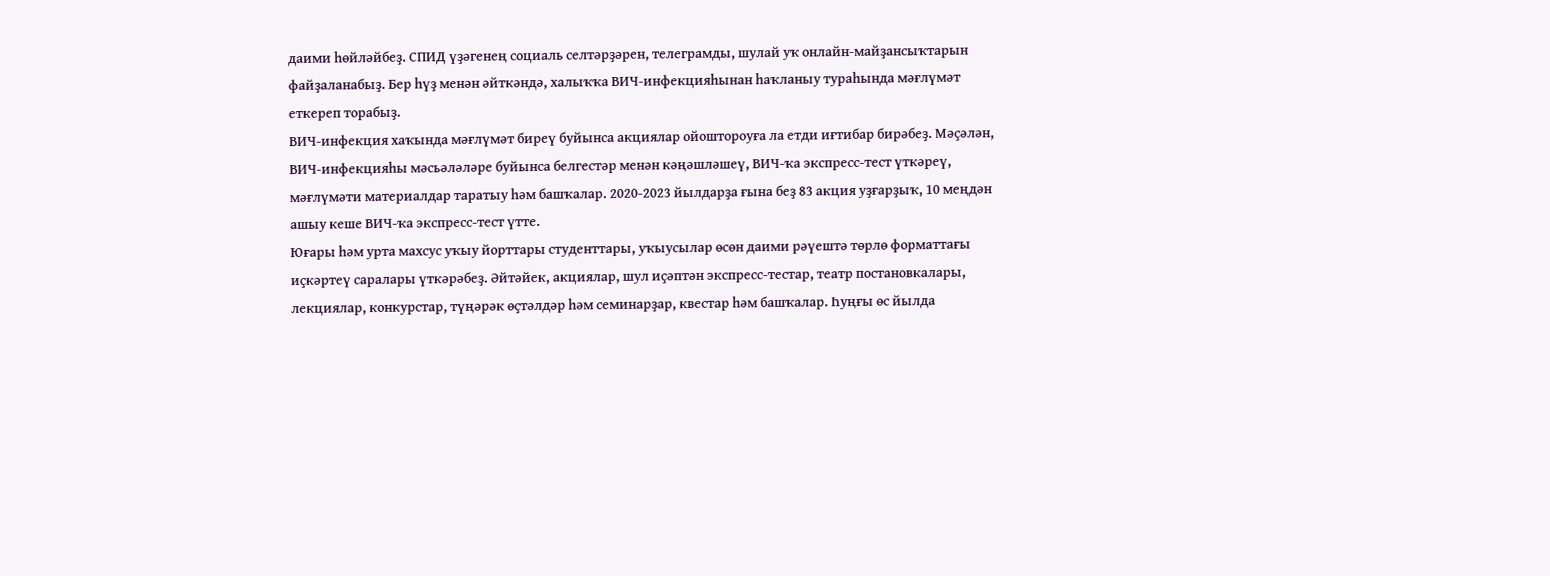даими һөйләйбеҙ. СПИД үҙәгенең социаль селтәрҙәрен, телеграмды, шулай уҡ онлайн-майҙансыҡтарын файҙаланабыҙ. Бер һүҙ менән әйткәндә, халыҡҡа ВИЧ-инфекцияһынан һаҡланыу тураһында мәғлүмәт еткереп торабыҙ.
ВИЧ-инфекция хаҡында мәғлүмәт биреү буйынса акциялар ойоштороуға ла етди иғтибар бирәбеҙ. Мәҫәлән, ВИЧ-инфекцияһы мәсьәләләре буйынса белгестәр менән кәңәшләшеү, ВИЧ-ҡа экспресс-тест үткәреү, мәғлүмәти материалдар таратыу һәм башҡалар. 2020-2023 йылдарҙа ғына беҙ 83 акция уҙғарҙыҡ, 10 меңдән ашыу кеше ВИЧ-ҡа экспресс-тест үтте.
Юғары һәм урта махсус уҡыу йорттары студенттары, уҡыусылар өсөн даими рәүештә төрлө форматтағы иҫкәртеү саралары үткәрәбеҙ. Әйтәйек, акциялар, шул иҫәптән экспресс-тестар, театр постановкалары, лекциялар, конкурстар, түңәрәк өҫтәлдәр һәм семинарҙар, квестар һәм башҡалар. Һуңғы өс йылда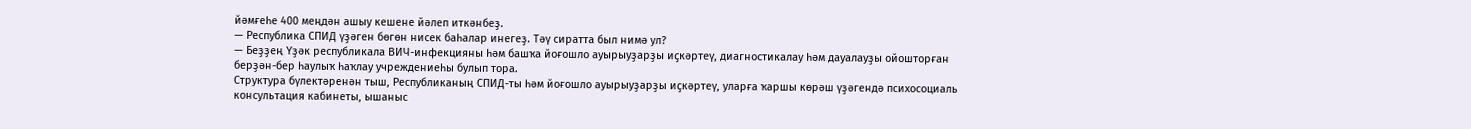йәмғеһе 400 меңдән ашыу кешене йәлеп иткәнбеҙ.
— Республика СПИД үҙәген бөгөн нисек баһалар инегеҙ. Тәү сиратта был нимә ул?
— Беҙҙең Үҙәк республикала ВИЧ-инфекцияны һәм башҡа йоғошло ауырыуҙарҙы иҫкәртеү, диагностикалау һәм дауалауҙы ойошторған берҙән-бер һаулыҡ һаҡлау учреждениеһы булып тора.
Структура бүлектәренән тыш, Республиканың СПИД-ты һәм йоғошло ауырыуҙарҙы иҫкәртеү, уларға ҡаршы көрәш үҙәгендә психосоциаль консультация кабинеты, ышаныс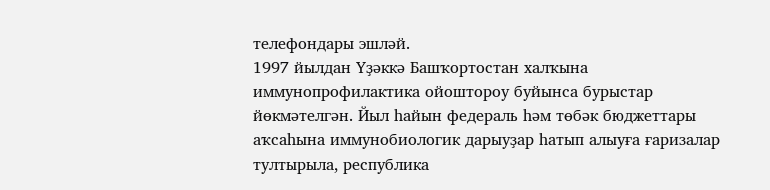телефондары эшләй.
1997 йылдан Үҙәккә Башҡортостан халҡына иммунопрофилактика ойоштороу буйынса бурыстар йөкмәтелгән. Йыл һайын федераль һәм төбәк бюджеттары аҡсаһына иммунобиологик дарыуҙар һатып алыуға ғаризалар тултырыла, республика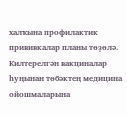халҡына профилактик прививкалар планы төҙөлә. Килтерелгән вакциналар һуңынан төбәктең медицина ойошмаларына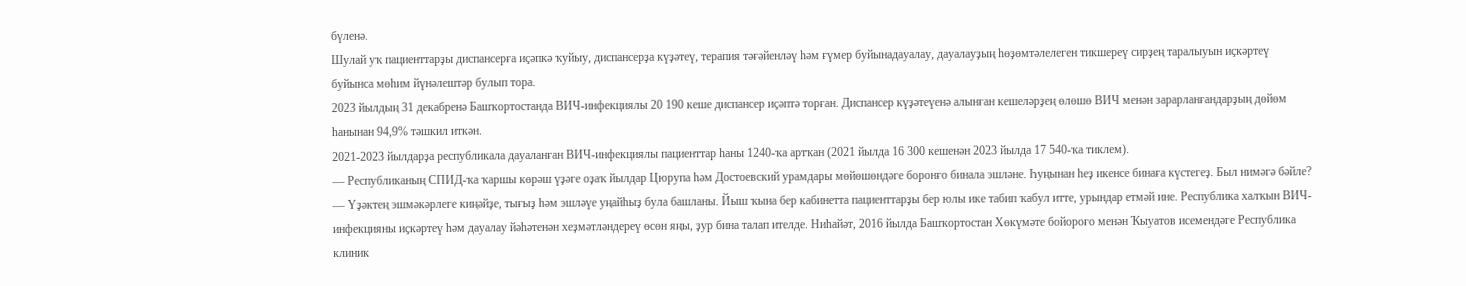бүленә.
Шулай уҡ пациенттарҙы диспансерға иҫәпкә ҡуйыу, диспансерҙа күҙәтеү, терапия тәғәйенләү һәм ғүмер буйынадауалау, дауалауҙың һөҙөмтәлелеген тикшереү сирҙең таралыуын иҫкәртеү буйынса мөһим йүнәлештәр булып тора.
2023 йылдың 31 декабренә Башҡортостанда ВИЧ-инфекциялы 20 190 кеше диспансер иҫәптә торған. Диспансер күҙәтеүенә алынған кешеләрҙең өлөшө ВИЧ менән зарарланғандарҙың дөйөм һанынан 94,9% тәшкил иткән.
2021-2023 йылдарҙа республикала дауаланған ВИЧ-инфекциялы пациенттар һаны 1240-ҡа артҡан (2021 йылда 16 300 кешенән 2023 йылда 17 540-ҡа тиклем).
— Республиканың СПИД-ҡа ҡаршы көрәш үҙәге оҙаҡ йылдар Цюрупа һәм Достоевский урамдары мөйөшөндәге боронғо бинала эшләне. Һуңынан һеҙ икенсе бинаға күстегеҙ. Был нимәгә бәйле?
— Үҙәктең эшмәкәрлеге киңәйҙе, тығыҙ һәм эшләүе уңайһыҙ була башланы. Йыш ҡына бер кабинетта пациенттарҙы бер юлы ике табип ҡабул итте, урындар етмәй ине. Республика халҡын ВИЧ-инфекцияны иҫкәртеү һәм дауалау йәһәтенән хеҙмәтләндереү өсөн яңы, ҙур бина талап ителде. Ниһайәт, 2016 йылда Башҡортостан Хөкүмәте бойороғо менән Ҡыуатов исемендәге Республика клиник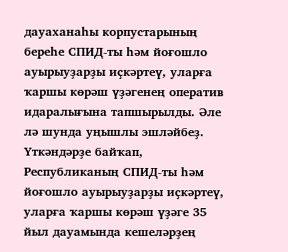дауаханаһы корпустарының береһе СПИД-ты һәм йоғошло ауырыуҙарҙы иҫкәртеү, уларға ҡаршы көрәш үҙәгенең оператив идаралығына тапшырылды. Әле лә шунда уңышлы эшләйбеҙ.
Үткәндәрҙе байҡап, Республиканың СПИД-ты һәм йоғошло ауырыуҙарҙы иҫкәртеү, уларға ҡаршы көрәш үҙәге 35 йыл дауамында кешеләрҙең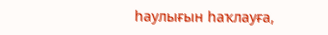һаулығын һаҡлауға,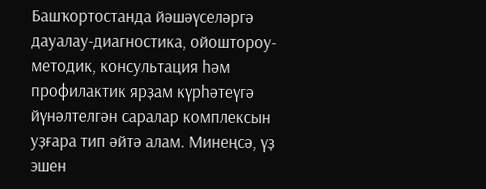Башҡортостанда йәшәүселәргә дауалау-диагностика, ойоштороу-методик, консультация һәм профилактик ярҙам күрһәтеүгә йүнәлтелгән саралар комплексын уҙғара тип әйтә алам. Минеңсә, үҙ эшен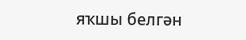яҡшы белгән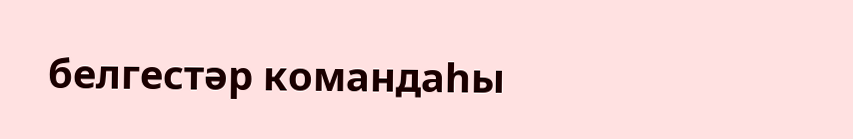белгестәр командаһы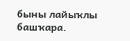быны лайыҡлы башҡара.